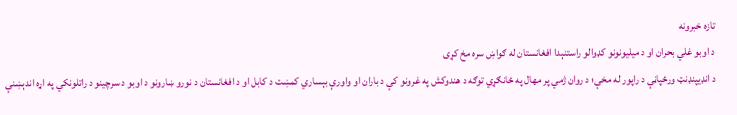تازه خبرونه
د اوبو غلي بحران او د میلیونونو کډوالو راستنېدا افغانستان له ګواښ سره مخ کړی
د انډیپنډنټ ورځپاڼې د راپور له مخې؛ د روان ژمي پر مهال په ځانګړي توګه د هندوکش په غرونو کې د باران او واورې بېساري کمښت د کابل او د افغانستان د نورو ښارونو د اوبو د سرچینو د راتلونکي په اړه اندېښنې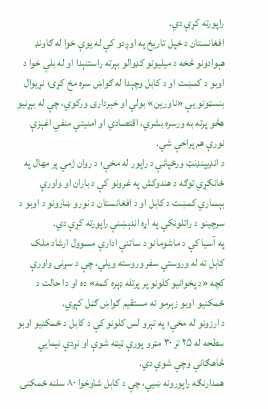راپورته کړې دي.
افغانستان د خپل تاریخ په اوږدو کې له یوې خوا له ګاونډ هېوادونو څخه د میلیونو کډوالو بېرته راستنېدا او له بلې خوا د اوبو د کمښت او د کابل وچېدا له ګواښ سره مخ کړی؛ نړیوال بنسټونو یې «ناورین» بولي او خبرداری ورکوي، چې له بېړنیو هڅو پرته به ورسره بشري، اقتصادي او امنیتي منفي اغېزې نورې هم پراخې شي.
د انډیپنډنټ ورځپاڼې د راپور له مخې؛ د روان ژمي پر مهال په ځانګړي توګه د هندوکش په غرونو کې د باران او واورې بېساري کمښت د کابل او د افغانستان د نورو ښارونو د اوبو د سرچینو د راتلونکي په اړه اندېښنې راپورته کړې دي.
په آسیا کې د ماشومانو د ساتنې ادارې مسوول ارشاد ملک کابل ته له وروستي سفر وروسته ویلي، چې د سږنۍ واورې کچه «د پخوانیو کلونو پر پرتله ډېره کمه» ده او دا حالت د ځمکنیو اوبو زېرمو ته مستقیم ګواښ ګڼل کېږي.
د ارزونو له مخې؛ په تېرو لس کلونو کې د کابل د ځمکنیو اوبو سطحه له ۲۵ تر ۳۰ مټرو پورې ټیټه شوې او نږدې نیمایي څاهګانې وچې شوې دي.
همدارنګه راپورونه ښيي، چې د کابل شاوخوا ۸۰ سلنه ځمکنۍ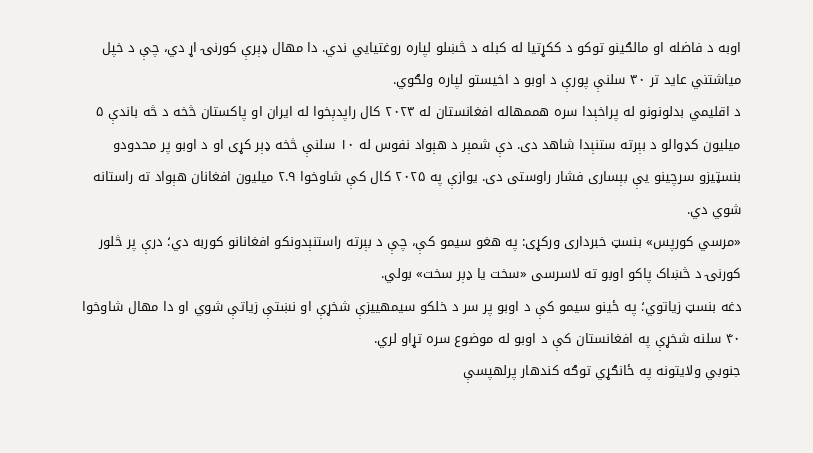اوبه د فاضله او مالګینو توکو د ککړتیا له کبله د څښلو لپاره روغتیایي ندي. دا مهال ډېرې کورنۍ اړ دي، چې د خپل میاشتني عاید تر ۳۰ سلنې پورې د اوبو د اخیستو لپاره ولګوي.
د اقلیمي بدلونونو له پراخېدا سره هممهاله افغانستان له ۲۰۲۳ کال راپدېخوا له ایران او پاکستان څخه د څه باندې ۵ میلیون کډوالو د بېرته ستنېدا شاهد دی. دې شمېر د هېواد نفوس له ۱۰ سلنې څخه ډېر کړی او د اوبو پر محدودو بنسټیزو سرچینو یې بېساری فشار راوستی دی. یوازې په ۲۰۲۵ کال کې شاوخوا ۲.۹ میلیون افغانان هېواد ته راستانه شوي دي.
«مرسي کورپس» بنسټ خبرداری ورکړی: په هغو سیمو کې، چې د بېرته راستنېدونکو افغانانو کوربه دي؛ درې پر څلور کورنۍ د څښاک پاکو اوبو ته لاسرسی «سخت یا ډېر سخت» بولي.
دغه بنسټ زیاتوي؛ په ځینو سیمو کې د اوبو پر سر د خلکو سیمهییزې شخړې او نښتې زیاتې شوي او دا مهال شاوخوا ۴۰ سلنه شخړې په افغانستان کې د اوبو له موضوع سره تړاو لري.
جنوبي ولایتونه په ځانګړي توګه کندهار پرلهپسې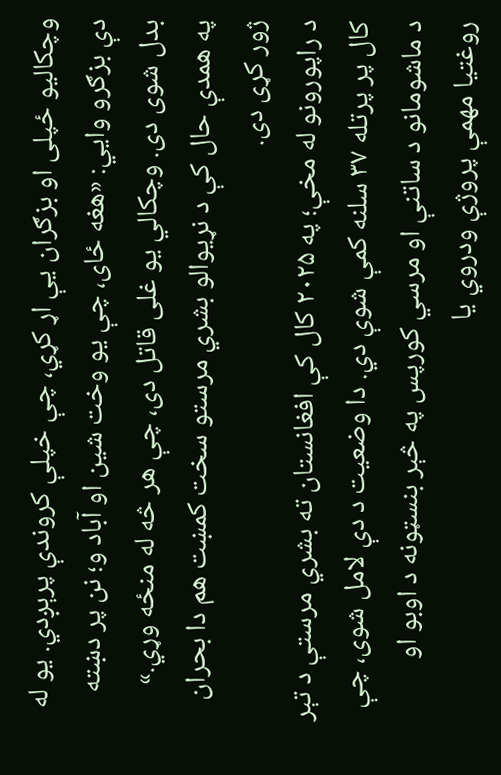وچکالیو ځپلی او بزګران یې اړ کړي، چې خپلې کروندې پرېږدي. یو له دې بزګرو وايي: «هغه ځای، چې یو وخت شین او آباد و؛ نن پر دښته بدل شوی دی. وچکالي یو غلی قاتل دی، چې هر څه له منځه وړي.»
په همدې حال کې د نړیوالو بشري مرستو سخت کمښت هم دا بحران ژور کړی دی.
د راپورونو له مخې؛ په ۲۰۲۵ کال کې افغانستان ته بشري مرستې د تېر کال پر پرتله ۳۷ سلنه کمې شوې دي. دا وضعیت د دې لامل شوی، چې د ماشومانو د ساتنې او مرسي کورپس په څېر بنسټونه د اوبو او روغتیا مهمې پروژې ودروي یا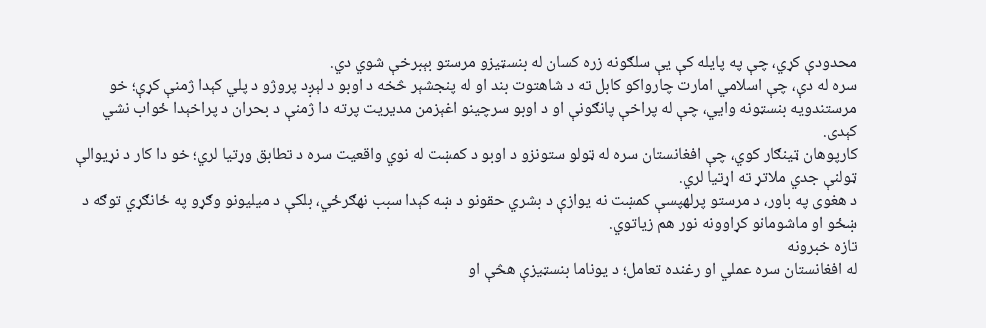محدودې کړي، چې په پایله کې یې سلګونه زره کسان له بنسټیزو مرستو بېبرخې شوي دي.
سره له دې، چې اسلامي امارت چارواکو کابل ته د شاهتوت بند او له پنجشېر څخه د اوبو د لېږد پروژو د پلي کېدا ژمنې کړې؛ خو مرستندویه بنسټونه وایي، چې له پراخې پانګونې او د اوبو سرچینو اغېزمن مدیریت پرته دا ژمنې د بحران د پراخېدا ځواب نشي کېدی.
کارپوهان ټینګار کوي، چې افغانستان سره له ټولو ستونزو د اوبو د کمښت له نوي واقعیت سره د تطابق وړتیا لري؛ خو دا کار د نړیوالې ټولنې جدي ملاتړ ته اړتیا لري.
د هغوی په باور، د مرستو پرلهپسې کمښت نه یوازې د بشري حقونو د ښه کېدا سبب نهګرځي، بلکې د میلیونو وګړو په ځانګړي توګه د ښځو او ماشومانو کړاوونه نور هم زیاتوي.
تازه خبرونه
له افغانستان سره عملي او رغنده تعامل؛ د یوناما بنسټیزې هڅې او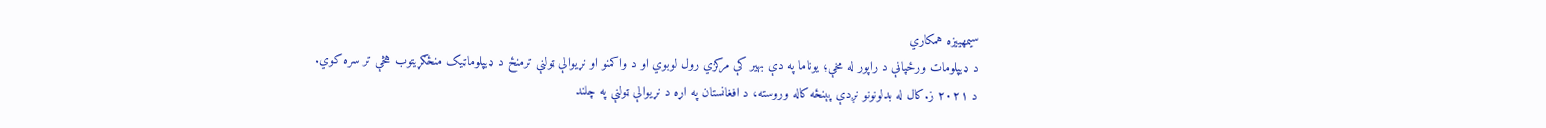سیمهییزه همکاري
د ډیپلومات ورځپاڼې د راپور له مخې؛ یوناما په دې بهیر کې مرکزي رول لوبوي او د واکمنو او نړیوالې ټولنې ترمنځ د ډیپلوماټیک منځګړيتوب هڅې تر سره کوي.
د ۲۰۲۱ ز.کال له بدلونونو نږدې پېنځه کاله وروسته، د افغانستان په اړه د نړیوالې ټولنې په چلند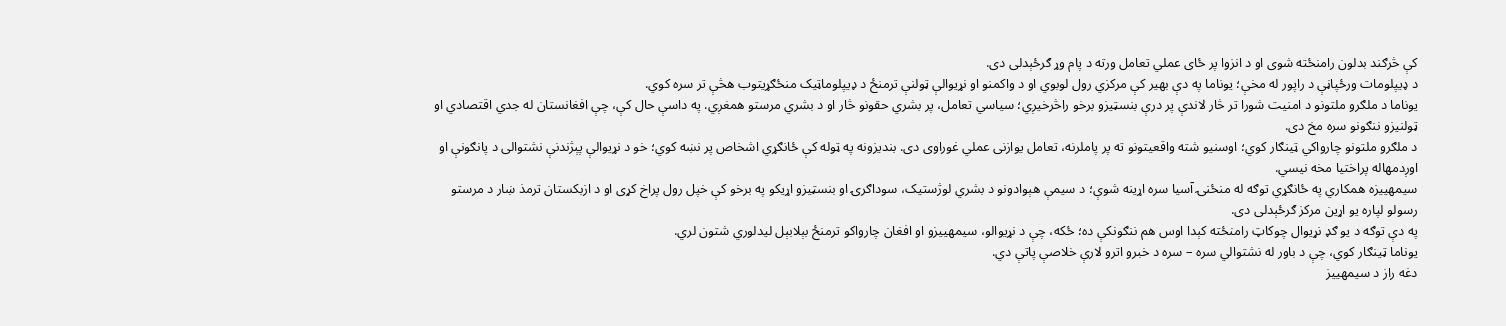کې څرګند بدلون رامنځته شوی او د انزوا پر ځای عملي تعامل ورته د پام وړ ګرځېدلی دی.
د ډیپلومات ورځپاڼې د راپور له مخې؛ یوناما په دې بهیر کې مرکزي رول لوبوي او د واکمنو او نړیوالې ټولنې ترمنځ د ډیپلوماټیک منځګړيتوب هڅې تر سره کوي.
یوناما د ملګرو ملتونو د امنیت شورا تر څار لاندې پر درې بنسټیزو برخو راڅرخیږي؛ سیاسي تعامل، پر بشري حقونو څار او د بشري مرستو همغږي. په داسې حال کې، چې افغانستان له جدي اقتصادي او ټولنیزو ننګونو سره مخ دی.
د ملګرو ملتونو چارواکي ټینګار کوي؛ اوسنيو شته واقعیتونو ته پر پاملرنه، تعامل یوازنی عملي غوراوی دی. بندیزونه په ټوله کې ځانګړي اشخاص پر نښه کوي؛ خو د نړیوالې پېژندنې نشتوالی د پانګونې او اوږدمهاله پراختیا مخه نیسي.
سیمهییزه همکاري په ځانګړي توګه له منځنۍ آسیا سره اړینه شوې؛ د سیمې هېوادونو د بشري لوژستیک، سوداګرۍ او بنسټیزو اړیکو په برخو کې خپل رول پراخ کړی او د ازبکستان ترمذ ښار د مرستو رسولو لپاره یو اړین مرکز ګرځېدلی دی.
په دې توګه د یو ګډ نړیوال چوکاټ رامنځته کېدا اوس هم ننګونکې ده؛ ځکه، چې د نړیوالو، سیمهییزو او افغان چارواکو ترمنځ بېلابېل لیدلوري شتون لري.
یوناما ټینګار کوي، چې د باور له نشتوالي سره – سره د خبرو اترو لارې خلاصې پاتې دي.
دغه راز د سیمهییز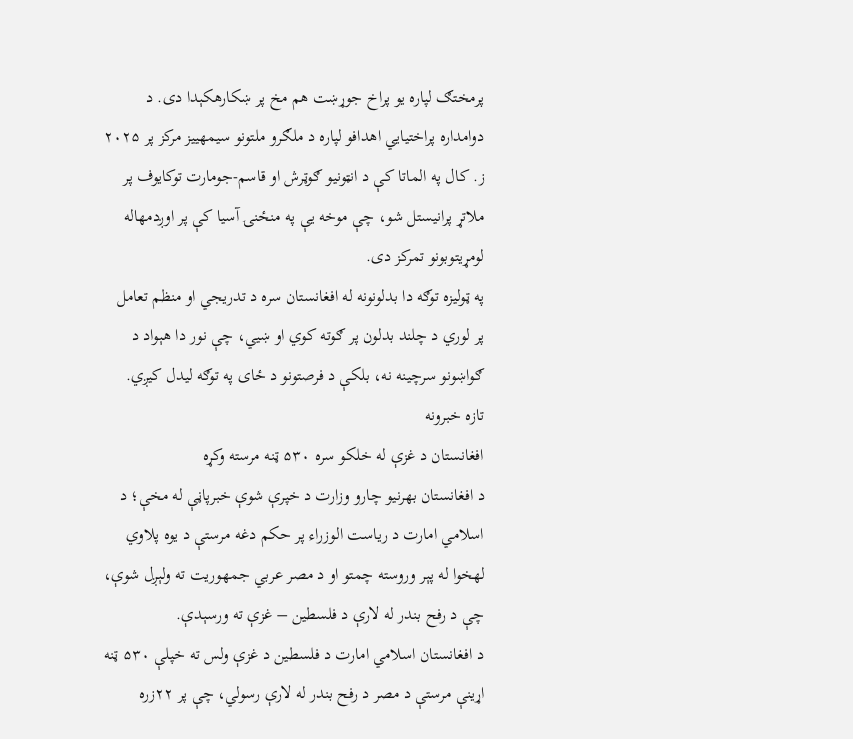پرمختګ لپاره یو پراخ جوړښت هم مخ پر ښکارهکېدا دی. د دوامداره پراختیایي اهدافو لپاره د ملګرو ملتونو سیمهییز مرکز پر ۲۰۲۵ ز. کال په الماتا کې د انټونیو ګوټرش او قاسم-جومارت توکایوف پر ملاتړ پرانیستل شو، چې موخه یې په منځنۍ آسیا کې پر اوږدمهاله لومړیتوبونو تمرکز دی.
په ټولیزه توګه دا بدلونونه له افغانستان سره د تدریجي او منظم تعامل پر لوري د چلند بدلون پر ګوته کوي او ښیي، چې نور دا هېواد د ګواښونو سرچینه نه، بلکې د فرصتونو د ځای په توګه لیدل کیږي.
تازه خبرونه
افغانستان د غزې له خلکو سره ۵۳۰ ټنه مرسته وکړه
د افغانستان بهرنیو چارو وزارت د خپرې شوې خبرپاڼې له مخې؛ د اسلامي امارت د رياست الوزراء پر حکم دغه مرستې د یوه پلاوي لهخوا له پېر وروسته چمتو او د مصر عربي جمهوریت ته ولېږل شوې، چې د رفح بندر له لارې د فلسطين – غزې ته ورسېدې.
د افغانستان اسلامي امارت د فلسطین د غزې ولس ته خپلې ۵۳۰ ټنه اړینې مرستې د مصر د رفح بندر له لارې رسولي، چې پر ۲۲زره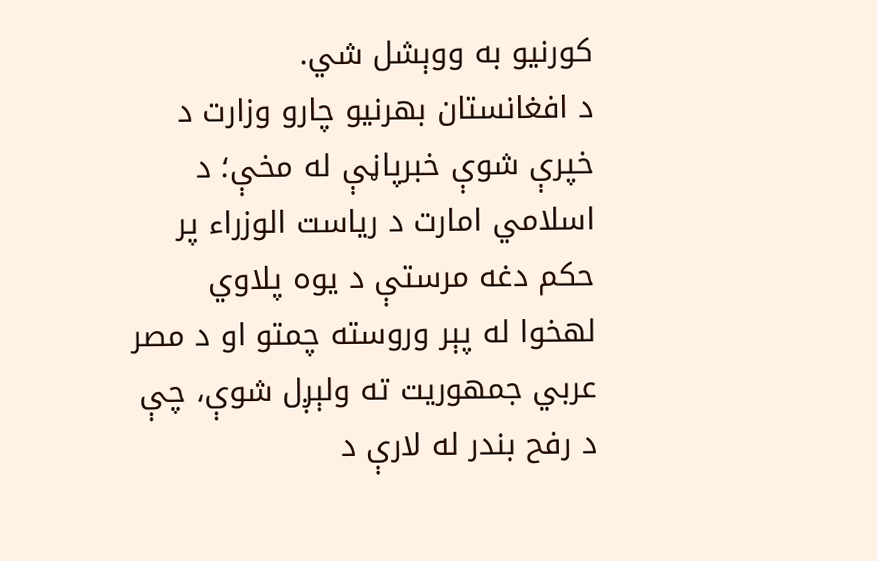کورنیو به ووېشل شي.
د افغانستان بهرنیو چارو وزارت د خپرې شوې خبرپاڼې له مخې؛ د اسلامي امارت د رياست الوزراء پر حکم دغه مرستې د یوه پلاوي لهخوا له پېر وروسته چمتو او د مصر عربي جمهوریت ته ولېږل شوې، چې د رفح بندر له لارې د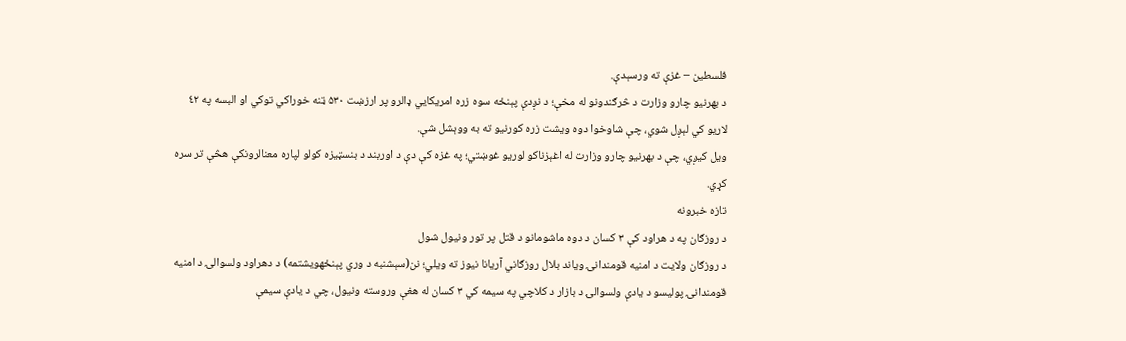فلسطين – غزې ته ورسېدې.
د بهرنیو چارو وزارت د څرګندونو له مخې؛ د نږدې پېنځه سوه زره امريکايي ډالرو پر ارزښت ۵۳۰ ټنه خوراکي توکي او البسه په ٤٢ لاریو کي لېږل شوي، چې شاوخوا دوه ويشت زره کورنيو ته به ووېشل شې.
ویل کیږي، چې د بهرنیو چارو وزارت له اغېزناکو لوريو غوښتي؛ په غزه کې دې د اوربند د بنسټيزه کولو لپاره معنالرونکې هڅې تر سره کړي.
تازه خبرونه
د روزګان په د هراود کې ٣ کسان د دوه ماشومانو د قتل پر تور ونیول شول
د روزګان ولایت د امنیه قومندانۍ ویاند بلال روزګاني آریانا نیوز ته ویلي؛ نن(سېشنبه د وري پېنځهویشتمه) د دهراود ولسوالۍ د امنیه قومندانۍ پولیسو د یادې ولسوالۍ د بازار د کلاچي په سیمه کي ٣ کسان له هغې وروسته ونیول، چي د یادې سیمې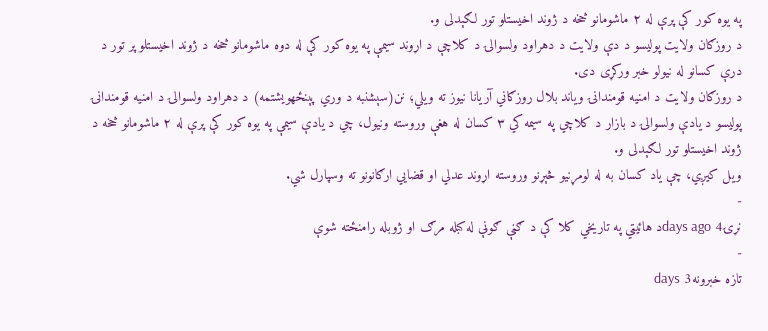په یوه کور کې پرې له ٢ ماشومانو څخه د ژوند اخیستلو تور لګېدلی و.
د روزګان ولایت پولیسو د دې ولایت د دهراود ولسوالۍ د کلاچې د اړوند سیمې په یوه کور کې له دوه ماشومانو څخه د ژوند اخیستلو پر تور د درې کسانو له نیولو خبر ورکړی دی.
د روزګان ولایت د امنیه قومندانۍ ویاند بلال روزګاني آریانا نیوز ته ویلي؛ نن(سېشنبه د وري پېنځهویشتمه) د دهراود ولسوالۍ د امنیه قومندانۍ پولیسو د یادې ولسوالۍ د بازار د کلاچي په سیمه کي ٣ کسان له هغې وروسته ونیول، چي د یادې سیمې په یوه کور کې پرې له ٢ ماشومانو څخه د ژوند اخیستلو تور لګېدلی و.
ویل کیږي، چې یاد کسان به له لومړنیو څېړنو وروسته اړوند عدلي او قضایي ارګانونو ته وسپارل شي.
-
نړۍ4 days agoد هائیټي په تاریخي کلا کې د ګڼې ګوڼې له کبله مرګ او ژوبله رامنځته شوې
-
تازه خبرونه3 days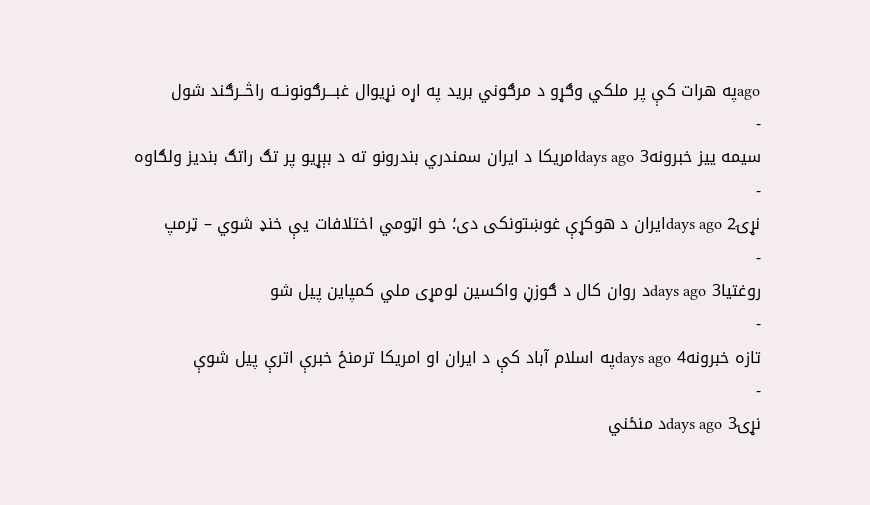agoپه هرات کې پر ملکي وګړو د مرګوني برید په اړه نړیوال غبـــرګونونــه راڅــرګند شول
-
سیمه ییز خبرونه3 days agoامریکا د ایران سمندري بندرونو ته د بېړیو پر تګ راتګ بندیز ولګاوه
-
نړۍ2 days agoایران د هوکړې غوښتونکی دی؛ خو اټومي اختلافات یې خنډ شوي – ټرمپ
-
روغتيا3 days agoد روان کال د ګوزڼ واکسین لومړی ملي کمپاین پیل شو
-
تازه خبرونه4 days agoپه اسلام آباد کې د ایران او امریکا ترمنځ خبرې اترې پیل شوې
-
نړۍ3 days agoد منځني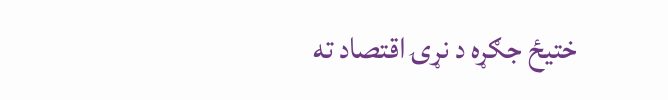ختیځ جګړه د نړۍ اقتصاد ته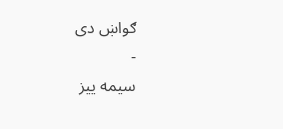ګواښ دی
-
سیمه ییز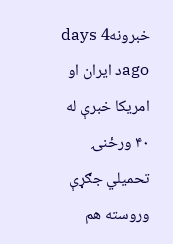خبرونه4 days agoد ایران او امریکا خبرې له ۴۰ ورځنۍ تحمیلي جګړې وروسته هم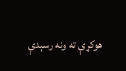هوکړې ته ونه رسېدې